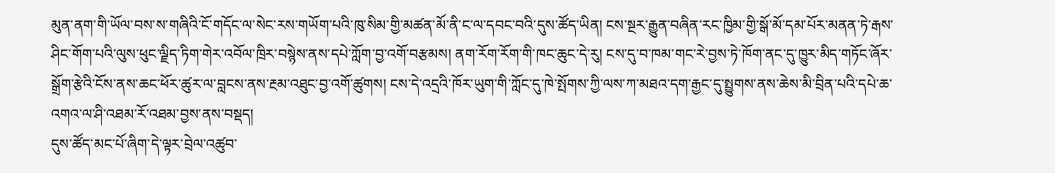མུན་ནག་གི་ཡོལ་བས་ས་གཞིའི་ངོ་གདོང་ལ་སེང་རས་གཡོག་པའི་ཁུ་སིམ་གྱི་མཚན་མོ་ནི་ང་ལ་དབང་བའི་དུས་ཚོད་ཡིན། ངས་སྔར་རྒྱུན་བཞིན་རང་ཁྱིམ་གྱི་སྒོ་མོ་དམ་པོར་མནན་ཏེ་རྒས་ཤིང་གོག་པའི་ལུས་ཕུང་ལྗིད་ཏིག་གེར་འབོལ་ཁྲིར་བསྙེས་ནས་དཔེ་ཀློག་བྱ་འགོ་བརྩམས། ནག་རོག་རོག་གི་ཁང་ཆུང་དེ་རུ། ངས་དུ་བ་ཁམ་གང་རེ་བྱས་ཏེ་ཁོག་ནང་དུ་ཁྱུར་མིད་གཏོང་ཞོར་སྒྲོག་རྩེའི་ངོས་ནས་ཆང་ཕོར་ཚུར་ལ་བླངས་ནས་རྔམ་འཐུང་བྱ་འགོ་ཚུགས། ངས་དེ་འདྲའི་ཁོར་ཡུག་གི་ཀློང་དུ་ཁེ་སྤོགས་ཀྱི་ལས་ཀ་མཐའ་དག་རྒྱང་དུ་སྤྱུགས་ནས་ཆེས་མི་བྲིན་པའི་དཔེ་ཆ་འགའ་ལ་ཤི་འཐམ་རོ་འཐམ་བྱས་ནས་བསྡད།
དུས་ཚོད་མང་པོ་ཞིག་དེ་ལྟར་བྲེལ་འཚུབ་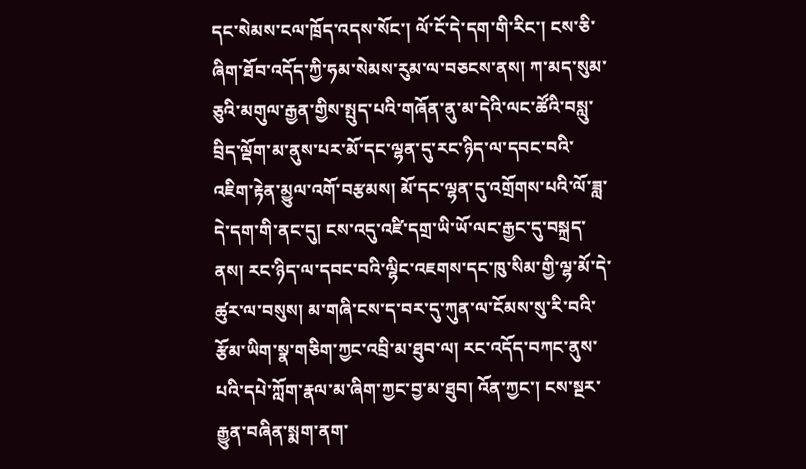དང་སེམས་ངལ་ཁྲོད་འདས་སོང་། ལོ་ངོ་དེ་དག་གི་རིང་། ངས་ཅི་ཞིག་ཐོབ་འདོད་ཀྱི་ཧམ་སེམས་རུམ་ལ་བཅངས་ནས། ཀ་མད་སུམ་ཅུའི་མགུལ་རྒྱན་གྱིས་སྤུད་པའི་གཞོན་ནུ་མ་དེའི་ལང་ཚོའི་བསླུ་བྲིད་ལྡོག་མ་ནུས་པར་མོ་དང་ལྷན་དུ་རང་ཉིད་ལ་དབང་བའི་འཇིག་རྟེན་མྱུལ་འགོ་བརྩམས། མོ་དང་ལྷན་དུ་འགྲོགས་པའི་ལོ་ཟླ་དེ་དག་གི་ནང་དུ། ངས་འདུ་འཛི་དགྲ་ཡི་ཡོ་ལང་རྒྱང་དུ་བསྐྲད་ནས། རང་ཉིད་ལ་དབང་བའི་ལྷིང་འཇགས་དང་ཁུ་སིམ་གྱི་ལྷ་མོ་དེ་ཚུར་ལ་བསུས། མ་གཞི་ངས་ད་བར་དུ་ཀུན་ལ་ངོམས་སུ་རི་བའི་རྩོམ་ཡིག་སྣ་གཅིག་ཀྱང་འབྲི་མ་ཐུབ་ལ། རང་འདོད་བཀང་ནུས་པའི་དཔེ་ཀློག་རྣལ་མ་ཞིག་ཀྱང་བྱ་མ་ཐུབ། འོན་ཀྱང་། ངས་སྔར་རྒྱུན་བཞིན་སྨག་ནག་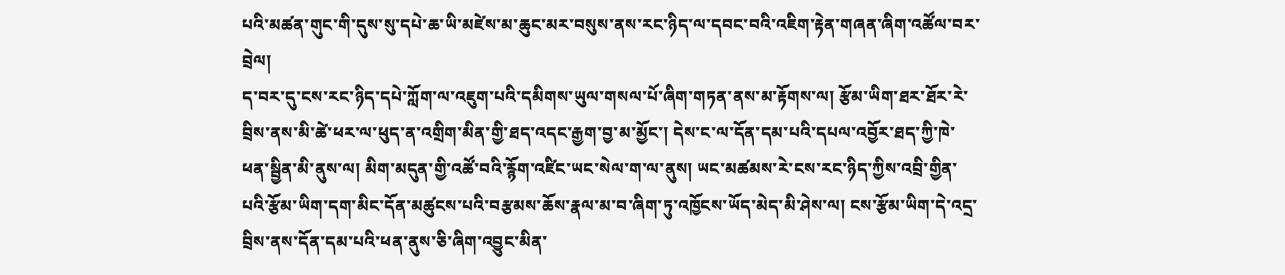པའི་མཚན་གུང་གི་དུས་སུ་དཔེ་ཆ་ཡི་མཛེས་མ་ཆུང་མར་བསུས་ནས་རང་ཉིད་ལ་དབང་བའི་འཇིག་རྟེན་གཞན་ཞིག་འཚོལ་བར་བྲེལ།
ད་བར་དུ་ངས་རང་ཉིད་དཔེ་ཀློག་ལ་འཇུག་པའི་དམིགས་ཡུལ་གསལ་པོ་ཞིག་གཏན་ནས་མ་རྟོགས་ལ། རྩོམ་ཡིག་ཐར་ཐོར་རེ་བྲིས་ནས་མི་ཚེ་ཕར་ལ་ཕུད་ན་འགྲིག་མིན་གྱི་ཐད་འདང་རྒྱག་བྱ་མ་མྱོང་། དེས་ང་ལ་དོན་དམ་པའི་དཔལ་འབྱོར་ཐད་ཀྱི་ཁེ་ཕན་སྦྱིན་མི་ནུས་ལ། མིག་མདུན་གྱི་འཚོ་བའི་རྙོག་འཛིང་ཡང་སེལ་ག་ལ་ནུས། ཡང་མཚམས་རེ་ངས་རང་ཉིད་ཀྱིས་འབྲི་གྱིན་པའི་རྩོམ་ཡིག་དག་མིང་དོན་མཚུངས་པའི་བརྩམས་ཆོས་རྣལ་མ་བ་ཞིག་ཏུ་འཁྱོངས་ཡོད་མེད་མི་ཤེས་ལ། ངས་རྩོམ་ཡིག་དེ་འདྲ་བྲིས་ནས་དོན་དམ་པའི་ཕན་ནུས་ཅི་ཞིག་འབྱུང་མིན་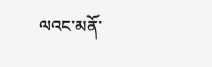ལའང་མནོ་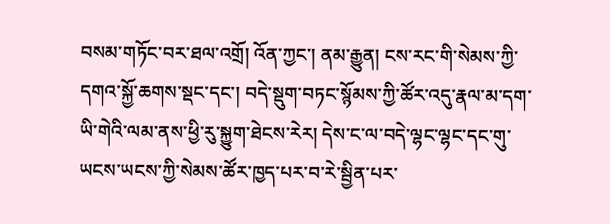བསམ་གཏོང་བར་ཐལ་འགྲོ། འོན་ཀྱང་། ནམ་རྒྱུན། ངས་རང་གི་སེམས་ཀྱི་དགའ་སྐྱོ་ཆགས་སྡང་དང་། བདེ་སྡུག་བཏང་སྙོམས་ཀྱི་ཚོར་འདུ་རྣལ་མ་དག་ཡི་གེའི་ལམ་ནས་ཕྱི་རུ་སྐྱུག་ཐེངས་རེར། དེས་ང་ལ་བདེ་ལྷང་ལྷང་དང་གུ་ཡངས་ཡངས་ཀྱི་སེམས་ཚོར་ཁྱད་པར་བ་རེ་སྦྱིན་པར་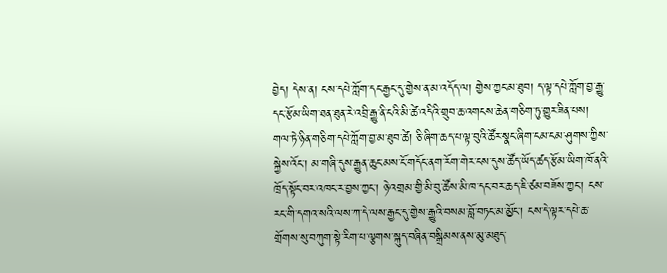བྱེད། དེས་ན། ངས་དཔེ་ཀློག་དང་རྒྱང་དུ་གྱེས་ན་མ་འདོད་ལ། གྱེས་ཀྱང་མ་ཐུབ། ད་ལྟ་དཔེ་ཀློག་བྱ་རྒྱུ་དང་རྩོམ་ཡིག་ཐན་ཐུན་རེ་འབྲི་རྒྱུ་ནི་ངའི་མི་ཚེ་འདིའི་གྲུབ་ཆ་འགངས་ཆེན་གཅིག་ཏུ་གྱུར་ཟིན་པས། གལ་ཏེ་ཉིན་གཅིག་དཔེ་ཀློག་བྱ་མ་ཐུབ་ཚེ། ཅི་ཞིག་ཆད་པ་ལྟ་བུའི་ཚོར་སྣང་ཞིག་ངམ་ངམ་ཤུགས་ཀྱིས་སྐྱེས་འོང་། མ་གཞི་དུས་རྒྱུན་ཆུང་མས་ངོ་གདོང་ནག་རོག་གེར་ངས་དུས་ཚོད་ཡོད་ཚད་རྩོམ་ཡིག་ཁོ་ནའི་ཁྲོད་སྟོང་བར་འཁང་ར་བྱས་ཀྱང་། ཉེ་འགྲམ་གྱི་མི་བུ་ཚོས་མི་ཁ་དང་བར་ཆད་ཇི་ཙམ་བཟོས་ཀྱང་། ངས་རང་གི་དགའ་སའི་ལས་ཀ་དེ་ལས་རྒྱང་དུ་གྱེས་རྒྱུའི་བསམ་བློ་བཏང་མ་མྱོང་། ངས་དེ་ལྟར་དཔེ་ཆ་གྲོགས་སུ་བཀུག་སྟེ་རིག་པ་ལྕགས་སྐུད་བཞིན་བསྒྲིམས་ནས་མུ་མཐུད་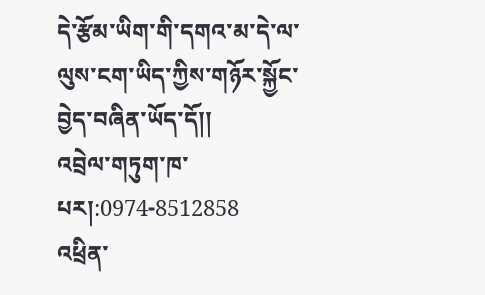དེ་རྩོམ་ཡིག་གི་དགའ་མ་དེ་ལ་ལུས་ངག་ཡིད་ཀྱིས་གཉོར་སྐྱོང་བྱེད་བཞིན་ཡོད་དོ།།
འབྲེལ་གཏུག་ཁ་པར།:0974-8512858
འཕྲིན་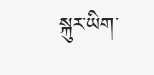སྐུར་ཡིག་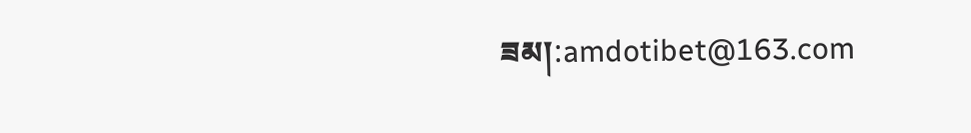ཟམ།:amdotibet@163.com